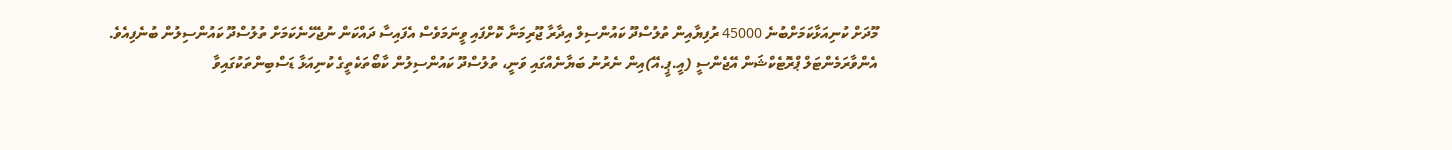މޫދަށް ކުނިއަޅާކަމަށްބުނެ 45000 ރުފިޔާއިން ތުލުސްދޫ ކައުންސިލް އިދާރާ ޖޫރިމަނާ ކޮށްފައި ވީނަމަވެސް އެފައިސާ ދައްކަން ނުޖެހޭނެކަމަށް ތުލުސްދޫ ކައުންސިލުން ބުނެފިއެވެ.
އެންވާރަމެންޓަލް ޕްރޮޓެކްޝަން އޭޖެންސީ (އީ.ޕީ.އޭ)އިން ނެރުނު ބަޔާނެއްގައި ވަނީ، ތުލުސްދޫ ކައުންސިލުން ކާބޯތަކެތީގެ ކުނިއަޅާ ޑަސްބިންތަކުގައިވާ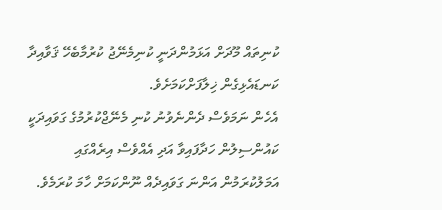ކުނިތައް މޫދަށް އަޅަމުންދަނީ ކުނިމެނޭޖު ކުރުމާބެހޭ ޤަވާއިދާ ކަނޑައެޅިގެން ޚިލާފަށްކަމަށެވެ.
އެހެން ނަމަވެސް ދެންނެވުނު ކުނި މެނޭޖްކުރުމުގެ ގަވައިދަކީ ކައުންސިލުން ހަދާފައިވާ އަދި އެއްވެސް އިރެއްގައި އަމަލުކުރަމުން އަންނަ ގަވައިދެއް ނޫންކަމަށް ހާމަ ކުރަމެވެ.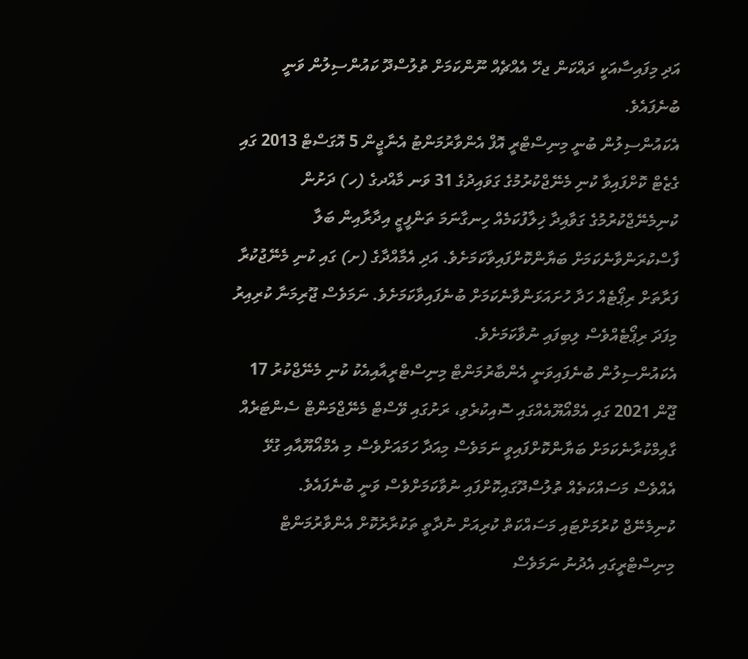އަދި މިފައިސާއަކީ ދައްކަން ޖހޭ އެއްޗެއް ނޫންކަމަށް ތުލުސްދޫ ކައުންސިލުން ވަނީ ބުނެފައެވެ.
އެކައުންސިލުން ބުނީ މިނިސްޓްރީ އޮފް އެންވާރުމަންޓު އެނާޖީން 5 އޮގަސްޓް 2013 ގައި ގެޒެޓް ކޮށްފައިވާ ކުނި މެނޭޖްކުރުމުގެ ގަވައިދުގެ 31 ވަނ މާއްދގެ (ހ) ދަށުން ކުނިމެނޭޖްކުރުމުގެ ގަވާއިދާ ޚިލާފުކަމެއް ހިނގާނަމަ ތަންފީޒީ އިދާރާއިން ބަލާ ފާސްކުރަންވާނެކަމަށް ބަޔާންކޮށްފައިވާކަމަށެވެ. އަދި އެމާއްދާގެ (ށ) ގައި ކުނި މެނޭޖުކުރާ ފަރާތަށް ރިޕޯޓެއް ހަދާ ހުށައަޅަންވާނެކަމަށް ބުނެފައިވާކަމަށެވެ. ނަމަވެސް ޖޫރިމަނާ ކުރިއިރު މިފަދަ ރިޕޯޓެއްވެސް ލިބިފައި ނުވާކަމަށެވެ.
އެކައުންސިލުން ބުނެފައިވަނީ އެންބާރުމަންޓް މިނިސްޓްރީއާއިއެކު ކުނި މެނޭޖްކުރު 17 ޖޫން 2021 ގައި އެމްއޯޔޫއެއްގައި ސޮއިކުރެވި، ރަށުގައި ވޭސްޓް މެނޭޖްމަންޓް ސެންޓަރެއް ގާއިމްކުރާނެކަމަށް ބަޔާންކޮށްފައިވީ ނަމަވެސް މިއަދާ ހަމައަށްވެސް މި އެމްއޯޔޫއާއި ގުޅޭ އެއްވެސް މަސައްކަތެއް ތުލުސްދޫގައިކޮށްފައި ނުވާކަމަށްވެސް ވަނީ ބުނެފައެވެ.
ކުނިމެނޭޖް ކުރުމަށްޓައި މަސައްކަތް ކުރިއަށް ނުދާތީ ތަކުރާރުކޮށް އެންވާރުމަންޓް މިނިސްޓްރީގައި އެދުނު ނަމަވެސް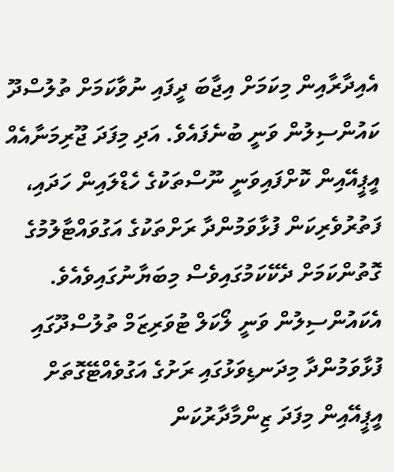އެއިދާރާއިން މިކަމަށް އިޖާބަ ދީފައި ނުވާކަމަށް ތުލުސްދޫ ކައުންސިލުން ވަނީ ބުނެފައެވެ. އަދި މިފަދަ ޖޫރިމަނާއެއް އީޕީއޭއިން ކޮށްފައިވަނީ ނޫސްތަކުގެ ހެޑްލައިން ހަދައި، ފަތުރުވެރިކަން ފުޅާވަމުންދާ ރަށްތަކުގެ އަގުވައްޓާލުމުގެ ގޮތުންކަމަށް ދެކޭކަމުގައިވެސް މިބަޔާނުގައިވެއެވެ.
އެކައުންސިލުން ވަނީ ލޯކަލް ޓުވަރިޒަމް ތުލުސްދޫގައި ފުޅާވަމުންދާ މިދަނޑިވަޅުގައި ރަށުގެ އަގުވެއްޓޭގޮތަށް އީޕީއޭއިން މިފަދަ ޒިންމާދާރުކަން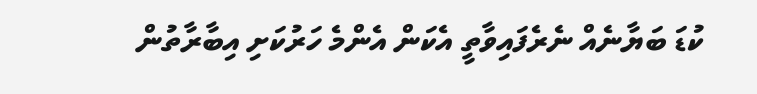ކުޑަ ބަޔާނެއް ނެރެފައިވާތީ އެކަން އެންމެ ހަރުކަށި އިބާރާތުން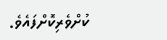ކުށްވެރިކޮށްފައެވެ.